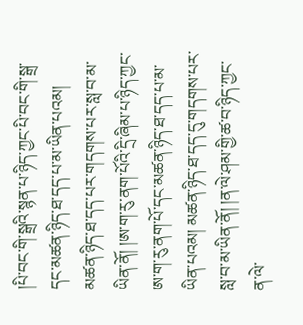།པི་བང་གི་སྒྲའི་སྙན་པ་ཉིད་ཀྱང་པི་བང་གི་སྒྲ་དང་མཚན་ཉིད་ཐ་དད་པ་མ་ཡིན་པའམ། མཚན་ཉིད་ཐ་དད་པར་གདགས་པར་སླ་བ་མ་ཡིན་ནོ། །ཨ་ག་རུ་ནག་པོའི་དྲི་ཞིམ་པ་ཉིད་ཀྱང་ཨ་ག་རུ་ནག་པོ་དང་མཚན་ཉིད་ཐ་དད་པ་མ་ཡིན་པའམ། མཚན་ཉིད་ཐ་དད་དུ་གདགས་པར་སླ་བ་མ་ཡིན་ནོ། །ན་ལེ་ཤམ་གྱི་ཚ་བ་ཉིད་ཀྱང་ན་ལེ་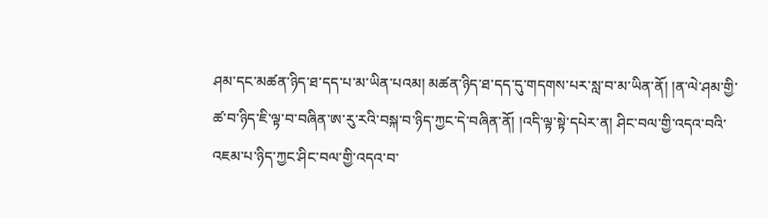ཤམ་དང་མཚན་ཉིད་ཐ་དད་པ་མ་ཡིན་པའམ། མཚན་ཉིད་ཐ་དད་དུ་གདགས་པར་སླ་བ་མ་ཡིན་ནོ། །ན་ལེ་ཤམ་གྱི་ཚ་བ་ཉིད་ཇི་ལྟ་བ་བཞིན་ཨ་རུ་རའི་བསྐ་བ་ཉིད་ཀྱང་དེ་བཞིན་ནོ། །འདི་ལྟ་སྟེ་དཔེར་ན། ཤིང་བལ་གྱི་འདའ་བའི་འཇམ་པ་ཉིད་ཀྱང་ཤིང་བལ་གྱི་འདའ་བ་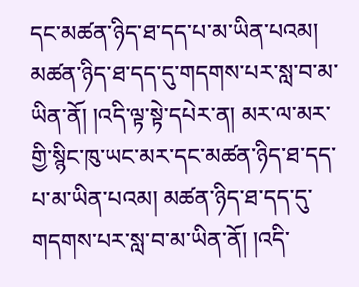དང་མཚན་ཉིད་ཐ་དད་པ་མ་ཡིན་པའམ། མཚན་ཉིད་ཐ་དད་དུ་གདགས་པར་སླ་བ་མ་ཡིན་ནོ། །འདི་ལྟ་སྟེ་དཔེར་ན། མར་ལ་མར་གྱི་སྙིང་ཁུ་ཡང་མར་དང་མཚན་ཉིད་ཐ་དད་པ་མ་ཡིན་པའམ། མཚན་ཉིད་ཐ་དད་དུ་གདགས་པར་སླ་བ་མ་ཡིན་ནོ། །འདི་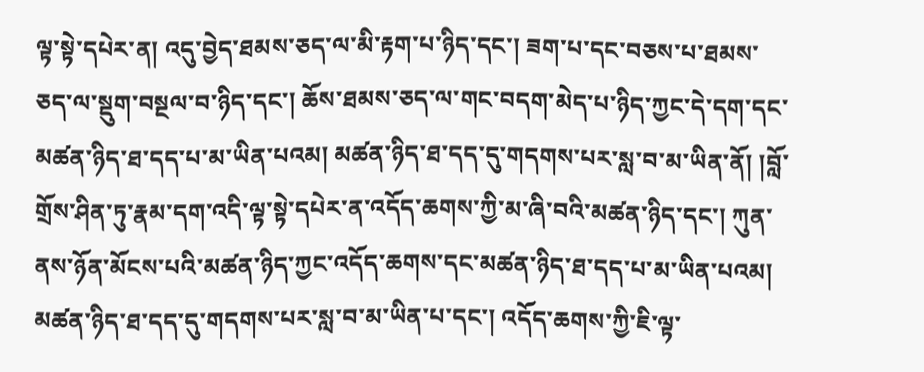ལྟ་སྟེ་དཔེར་ན། འདུ་བྱེད་ཐམས་ཅད་ལ་མི་རྟག་པ་ཉིད་དང་། ཟག་པ་དང་བཅས་པ་ཐམས་ཅད་ལ་སྡུག་བསྔལ་བ་ཉིད་དང་། ཆོས་ཐམས་ཅད་ལ་གང་བདག་མེད་པ་ཉིད་ཀྱང་དེ་དག་དང་མཚན་ཉིད་ཐ་དད་པ་མ་ཡིན་པའམ། མཚན་ཉིད་ཐ་དད་དུ་གདགས་པར་སླ་བ་མ་ཡིན་ནོ། །བློ་གྲོས་ཤིན་ཏུ་རྣམ་དག་འདི་ལྟ་སྟེ་དཔེར་ན་འདོད་ཆགས་ཀྱི་མ་ཞི་བའི་མཚན་ཉིད་དང་། ཀུན་ནས་ཉོན་མོངས་པའི་མཚན་ཉིད་ཀྱང་འདོད་ཆགས་དང་མཚན་ཉིད་ཐ་དད་པ་མ་ཡིན་པའམ། མཚན་ཉིད་ཐ་དད་དུ་གདགས་པར་སླ་བ་མ་ཡིན་པ་དང་། འདོད་ཆགས་ཀྱི་ཇི་ལྟ་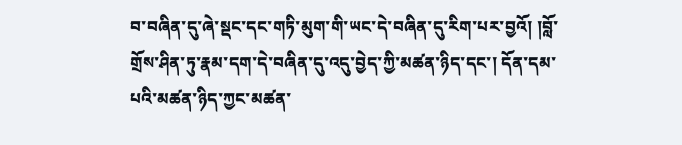བ་བཞིན་དུ་ཞེ་སྡང་དང་གཏི་མུག་གི་ཡང་དེ་བཞིན་དུ་རིག་པར་བྱའོ། །བློ་གྲོས་ཤིན་ཏུ་རྣམ་དག་དེ་བཞིན་དུ་འདུ་བྱེད་ཀྱི་མཚན་ཉིད་དང་། དོན་དམ་པའི་མཚན་ཉིད་ཀྱང་མཚན་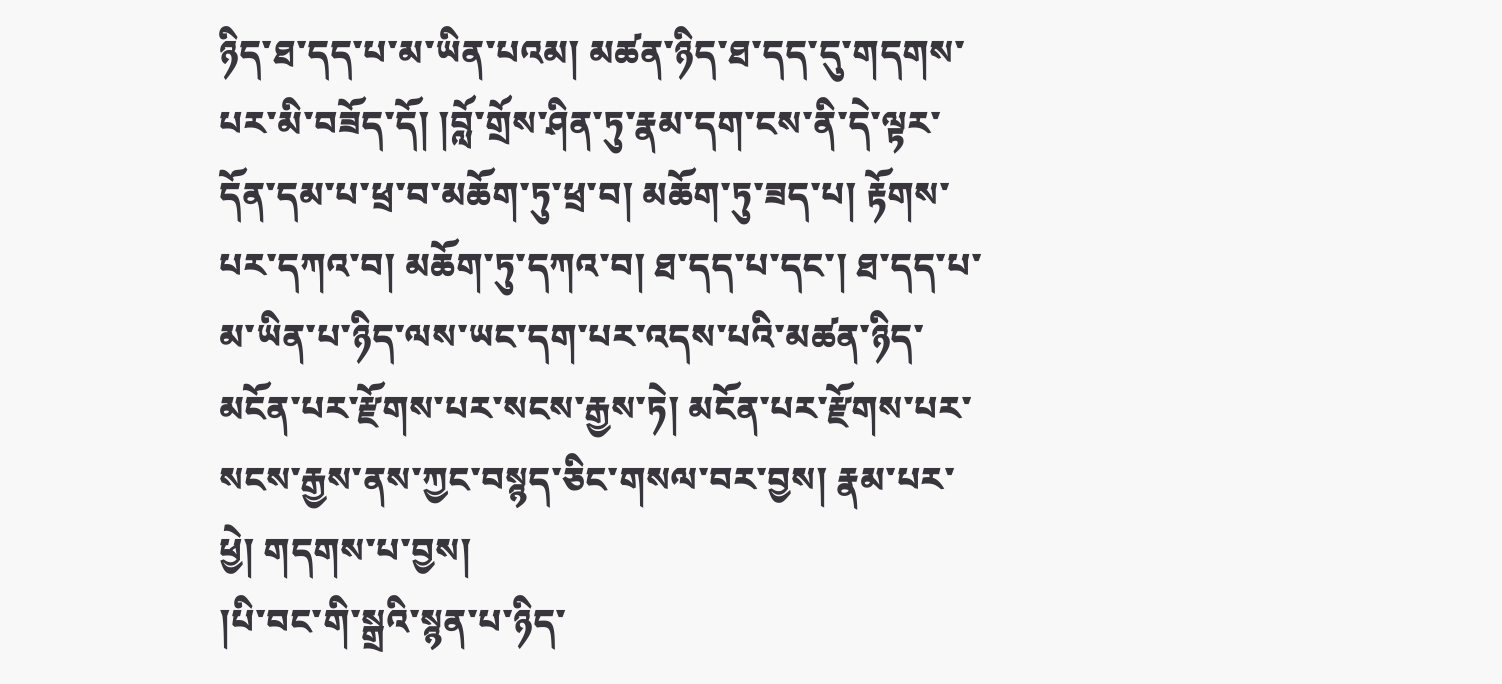ཉིད་ཐ་དད་པ་མ་ཡིན་པའམ། མཚན་ཉིད་ཐ་དད་དུ་གདགས་པར་མི་བཟོད་དོ། །བློ་གྲོས་ཤིན་ཏུ་རྣམ་དག་ངས་ནི་དེ་ལྟར་དོན་དམ་པ་ཕྲ་བ་མཆོག་ཏུ་ཕྲ་བ། མཆོག་ཏུ་ཟད་པ། རྟོགས་པར་དཀའ་བ། མཆོག་ཏུ་དཀའ་བ། ཐ་དད་པ་དང་། ཐ་དད་པ་མ་ཡིན་པ་ཉིད་ལས་ཡང་དག་པར་འདས་པའི་མཚན་ཉིད་མངོན་པར་རྫོགས་པར་སངས་རྒྱས་ཏེ། མངོན་པར་རྫོགས་པར་སངས་རྒྱས་ནས་ཀྱང་བསྙད་ཅིང་གསལ་བར་བྱས། རྣམ་པར་ཕྱེ། གདགས་པ་བྱས།
།པི་བང་གི་སྒྲའི་སྙན་པ་ཉིད་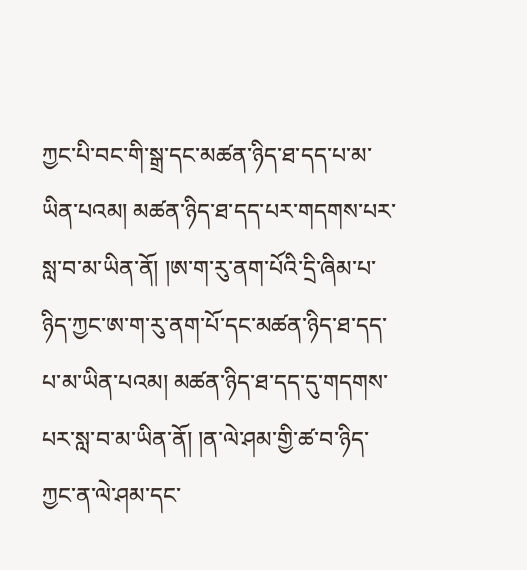ཀྱང་པི་བང་གི་སྒྲ་དང་མཚན་ཉིད་ཐ་དད་པ་མ་ཡིན་པའམ། མཚན་ཉིད་ཐ་དད་པར་གདགས་པར་སླ་བ་མ་ཡིན་ནོ། །ཨ་ག་རུ་ནག་པོའི་དྲི་ཞིམ་པ་ཉིད་ཀྱང་ཨ་ག་རུ་ནག་པོ་དང་མཚན་ཉིད་ཐ་དད་པ་མ་ཡིན་པའམ། མཚན་ཉིད་ཐ་དད་དུ་གདགས་པར་སླ་བ་མ་ཡིན་ནོ། །ན་ལེ་ཤམ་གྱི་ཚ་བ་ཉིད་ཀྱང་ན་ལེ་ཤམ་དང་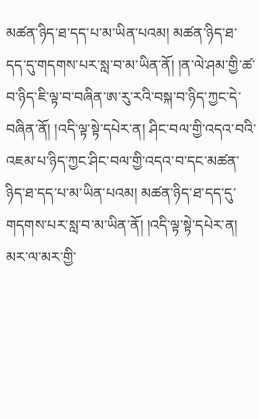མཚན་ཉིད་ཐ་དད་པ་མ་ཡིན་པའམ། མཚན་ཉིད་ཐ་དད་དུ་གདགས་པར་སླ་བ་མ་ཡིན་ནོ། །ན་ལེ་ཤམ་གྱི་ཚ་བ་ཉིད་ཇི་ལྟ་བ་བཞིན་ཨ་རུ་རའི་བསྐ་བ་ཉིད་ཀྱང་དེ་བཞིན་ནོ། །འདི་ལྟ་སྟེ་དཔེར་ན། ཤིང་བལ་གྱི་འདའ་བའི་འཇམ་པ་ཉིད་ཀྱང་ཤིང་བལ་གྱི་འདའ་བ་དང་མཚན་ཉིད་ཐ་དད་པ་མ་ཡིན་པའམ། མཚན་ཉིད་ཐ་དད་དུ་གདགས་པར་སླ་བ་མ་ཡིན་ནོ། །འདི་ལྟ་སྟེ་དཔེར་ན། མར་ལ་མར་གྱི་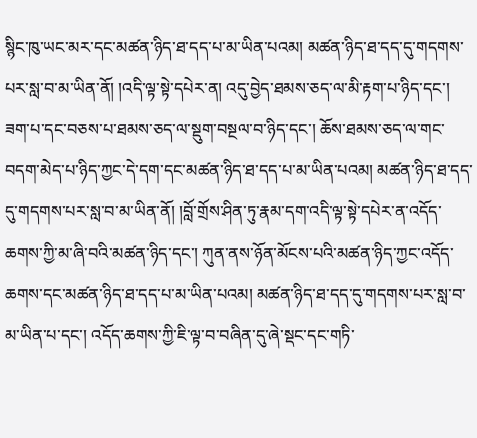སྙིང་ཁུ་ཡང་མར་དང་མཚན་ཉིད་ཐ་དད་པ་མ་ཡིན་པའམ། མཚན་ཉིད་ཐ་དད་དུ་གདགས་པར་སླ་བ་མ་ཡིན་ནོ། །འདི་ལྟ་སྟེ་དཔེར་ན། འདུ་བྱེད་ཐམས་ཅད་ལ་མི་རྟག་པ་ཉིད་དང་། ཟག་པ་དང་བཅས་པ་ཐམས་ཅད་ལ་སྡུག་བསྔལ་བ་ཉིད་དང་། ཆོས་ཐམས་ཅད་ལ་གང་བདག་མེད་པ་ཉིད་ཀྱང་དེ་དག་དང་མཚན་ཉིད་ཐ་དད་པ་མ་ཡིན་པའམ། མཚན་ཉིད་ཐ་དད་དུ་གདགས་པར་སླ་བ་མ་ཡིན་ནོ། །བློ་གྲོས་ཤིན་ཏུ་རྣམ་དག་འདི་ལྟ་སྟེ་དཔེར་ན་འདོད་ཆགས་ཀྱི་མ་ཞི་བའི་མཚན་ཉིད་དང་། ཀུན་ནས་ཉོན་མོངས་པའི་མཚན་ཉིད་ཀྱང་འདོད་ཆགས་དང་མཚན་ཉིད་ཐ་དད་པ་མ་ཡིན་པའམ། མཚན་ཉིད་ཐ་དད་དུ་གདགས་པར་སླ་བ་མ་ཡིན་པ་དང་། འདོད་ཆགས་ཀྱི་ཇི་ལྟ་བ་བཞིན་དུ་ཞེ་སྡང་དང་གཏི་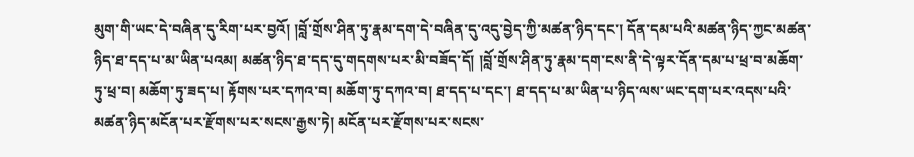མུག་གི་ཡང་དེ་བཞིན་དུ་རིག་པར་བྱའོ། །བློ་གྲོས་ཤིན་ཏུ་རྣམ་དག་དེ་བཞིན་དུ་འདུ་བྱེད་ཀྱི་མཚན་ཉིད་དང་། དོན་དམ་པའི་མཚན་ཉིད་ཀྱང་མཚན་ཉིད་ཐ་དད་པ་མ་ཡིན་པའམ། མཚན་ཉིད་ཐ་དད་དུ་གདགས་པར་མི་བཟོད་དོ། །བློ་གྲོས་ཤིན་ཏུ་རྣམ་དག་ངས་ནི་དེ་ལྟར་དོན་དམ་པ་ཕྲ་བ་མཆོག་ཏུ་ཕྲ་བ། མཆོག་ཏུ་ཟད་པ། རྟོགས་པར་དཀའ་བ། མཆོག་ཏུ་དཀའ་བ། ཐ་དད་པ་དང་། ཐ་དད་པ་མ་ཡིན་པ་ཉིད་ལས་ཡང་དག་པར་འདས་པའི་མཚན་ཉིད་མངོན་པར་རྫོགས་པར་སངས་རྒྱས་ཏེ། མངོན་པར་རྫོགས་པར་སངས་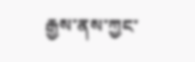རྒྱས་ནས་ཀྱང་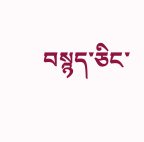བསྙད་ཅིང་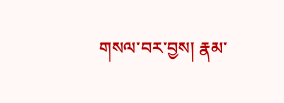གསལ་བར་བྱས། རྣམ་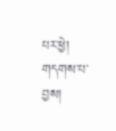པར་ཕྱེ། གདགས་པ་བྱས།